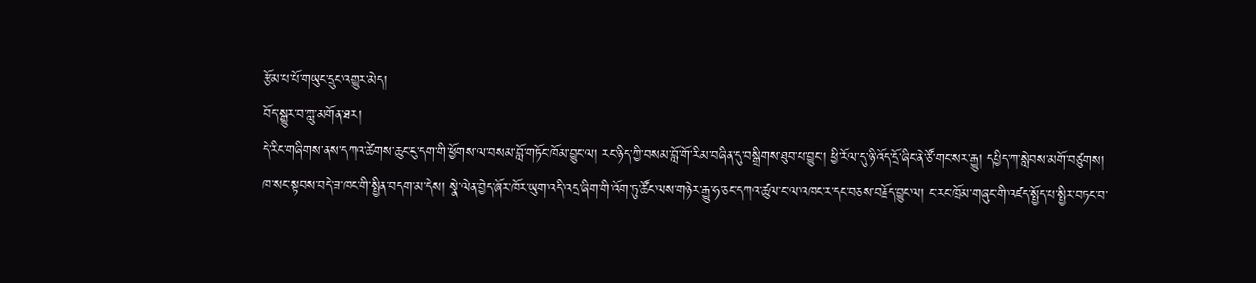རྩོམ་པ་པོ་གཡུང་དྲུང་འགྱུར་མེད།
བོད་སྒྱུར་བ་ཀླུ་མགོན་ཐར།
དེ་རིང་གཞིགས་ནས་དཀའ་ཚེགས་ཆུང་ངུ་དག་གི་ཕྱོགས་ལ་བསམ་བློ་གཏོང་ཁོམ་བྱུང་ལ། རང་ཉིད་ཀྱི་བསམ་བློ་གོ་རིམ་བཞིན་དུ་བསྒྲིགས་ཐུབ་པ་བྱུང་། ཕྱི་རོལ་དུ་ཉི་འོད་དྲོ་ཞིང་ནེ་ཙོ་གང་སར་རྒྱུ། དཔྱིད་ཀ་སླེབས་མགོ་བཙུགས།
ཁ་སང་སྟབས་བདེ་ཟ་ཁང་གི་སྤྱིན་བདག་མ་དེས། སྣེ་ལེན་བྱེད་ཞོར་ཁོར་ཡུག་འདི་འདྲ་ཞིག་གི་འོག་ཏུ་ཚོང་ལས་གཉེར་རྒྱུ་ཧ་ཅང་དཀའ་ཚུལ་ང་ལ་འཁང་ར་དང་བཅས་བརྗོད་བྱུང་ལ། ང་རང་ཁྲོམ་གཞུང་གི་འཛད་སྤྱོད་པ་སྤྱིར་བཏང་བ་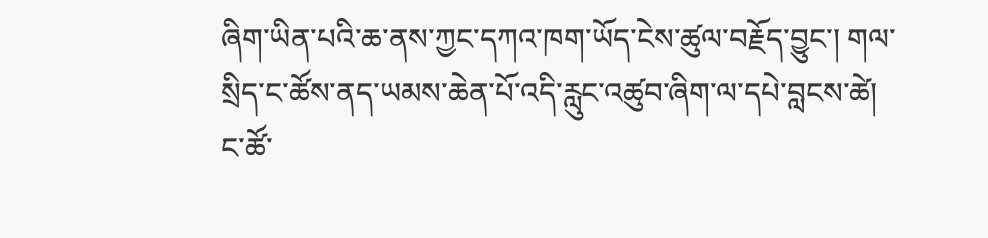ཞིག་ཡིན་པའི་ཆ་ནས་ཀྱང་དཀའ་ཁག་ཡོད་ངེས་ཚུལ་བརྗོད་བྱུང་། གལ་སྲིད་ང་ཚོས་ནད་ཡམས་ཆེན་པོ་འདི་རླུང་འཚུབ་ཞིག་ལ་དཔེ་བླངས་ཚེ། ང་ཚོ་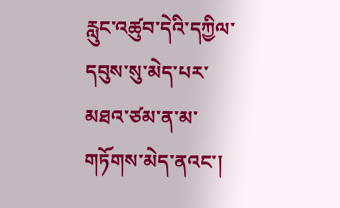རླུང་འཚུབ་དེའི་དཀྱིལ་དབུས་སུ་མེད་པར་མཐའ་ཙམ་ན་མ་གཏོགས་མེད་ནའང་།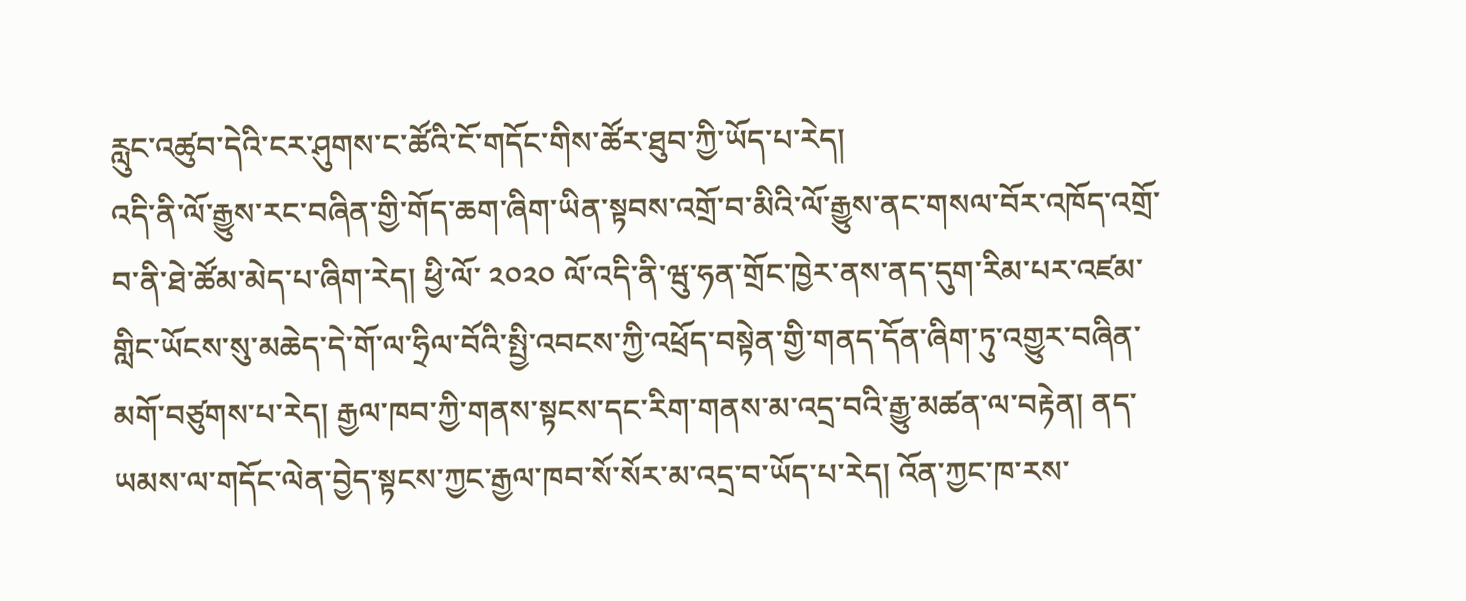རླུང་འཚུབ་དེའི་ངར་ཤུགས་ང་ཚོའི་ངོ་གདོང་གིས་ཚོར་ཐུབ་ཀྱི་ཡོད་པ་རེད།
འདི་ནི་ལོ་རྒྱུས་རང་བཞིན་གྱི་གོད་ཆག་ཞིག་ཡིན་སྟབས་འགྲོ་བ་མིའི་ལོ་རྒྱུས་ནང་གསལ་བོར་འཁོད་འགྲོ་བ་ནི་ཐེ་ཚོམ་མེད་པ་ཞིག་རེད། ཕྱི་ལོ་ ༢༠༢༠ ལོ་འདི་ནི་ཝུ་ཧན་གྲོང་ཁྱེར་ནས་ནད་དུག་རིམ་པར་འཛམ་གླིང་ཡོངས་སུ་མཆེད་དེ་གོ་ལ་ཧྲིལ་བོའི་སྤྱི་འབངས་ཀྱི་འཕྲོད་བསྟེན་གྱི་གནད་དོན་ཞིག་ཏུ་འགྱུར་བཞིན་མགོ་བཙུགས་པ་རེད། རྒྱལ་ཁབ་ཀྱི་གནས་སྟངས་དང་རིག་གནས་མ་འདྲ་བའི་རྒྱུ་མཚན་ལ་བརྟེན། ནད་ཡམས་ལ་གདོང་ལེན་བྱེད་སྟངས་ཀྱང་རྒྱལ་ཁབ་སོ་སོར་མ་འདྲ་བ་ཡོད་པ་རེད། འོན་ཀྱང་ཁ་རས་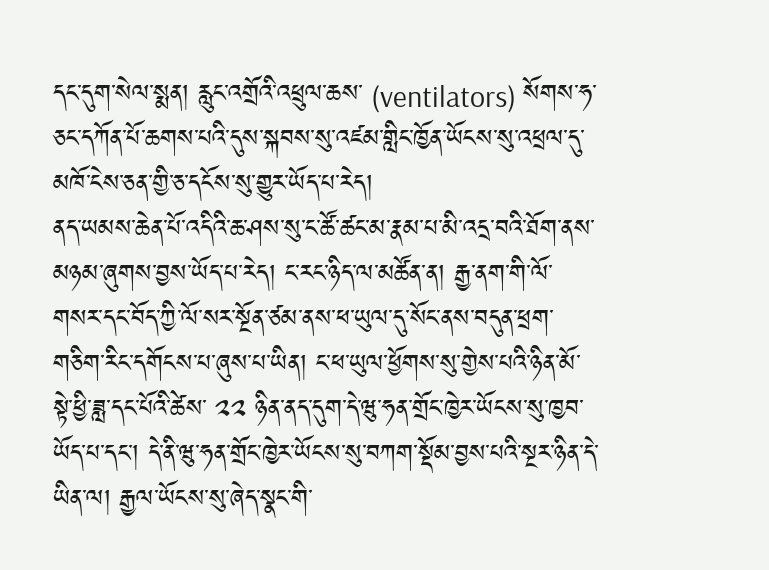དང་དུག་སེལ་སྨན། རླུང་འགྲོའི་འཕྲུལ་ཆས་ (ventilators) སོགས་ཧ་ཅང་དཀོན་པོ་ཆགས་པའི་དུས་སྐབས་སུ་འཛམ་གླིང་ཁྱོན་ཡོངས་སུ་འཕྲལ་དུ་མཁོ་ངེས་ཅན་གྱི་ཅ་དངོས་སུ་གྱུར་ཡོད་པ་རེད།
ནད་ཡམས་ཆེན་པོ་འདིའི་ཆ་ཤས་སུ་ང་ཚོ་ཚང་མ་རྣམ་པ་མི་འདྲ་བའི་ཐོག་ནས་མཉམ་ཞུགས་བྱས་ཡོད་པ་རེད། ང་རང་ཉིད་ལ་མཚོན་ན། རྒྱ་ནག་གི་ལོ་གསར་དང་བོད་ཀྱི་ལོ་སར་སྔོན་ཙམ་ནས་ཕ་ཡུལ་དུ་སོང་ནས་བདུན་ཕྲག་གཅིག་རིང་དགོངས་པ་ཞུས་པ་ཡིན། ང་ཕ་ཡུལ་ཕྱོགས་སུ་གྱེས་པའི་ཉིན་མོ་སྟེ་ཕྱི་ཟླ་དང་པོའི་ཚེས་ ༢༢ ཉིན་ནད་དུག་དེ་ཝུ་ཧན་གྲོང་ཁྱེར་ཡོངས་སུ་ཁྱབ་ཡོད་པ་དང་། དེ་ནི་ཝུ་ཧན་གྲོང་ཁྱེར་ཡོངས་སུ་བཀག་སྡོམ་བྱས་པའི་སྔར་ཉིན་དེ་ཡིན་ལ། རྒྱལ་ཡོངས་སུ་ཞེད་སྣང་གི་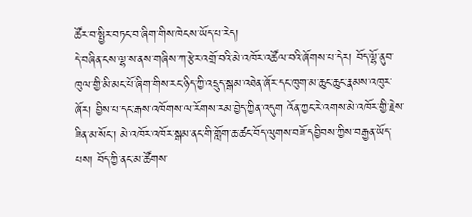ཚོར་བ་སྤྱིར་བཏང་བ་ཞིག་གིས་ཁེངས་ཡོད་པ་རེད།
དེ་བཞིན་ངས་ལྷ་ས་ནས་གཞིས་ཀ་རྩེར་འགྲོ་བའི་མེ་འཁོར་འཚོལ་བའི་ཞོགས་པ་དེར། བོད་ལྷོ་ནུབ་ཁུལ་གྱི་མི་མང་པོ་ཞིག་གིས་རང་ཉིད་ཀྱི་འདྲུད་སྒམ་འཐེན་ཞོར་དང་ཁུག་མ་ཆུང་ཆུང་རྣམས་འཁུར་ཞོར། བྱིས་པ་དང་རྒས་འཁོགས་ལ་རོགས་རམ་བྱེད་ཀྱིན་འདུག འོན་ཀྱང་རེ་འགས་མེ་འཁོར་གྱི་རྗེས་ཟིན་མ་སོང་། མེ་འཁོར་འཁོར་སྒམ་ནང་གི་གློག་ཆ་ཚང་བོད་ལུགས་བཟོ་དབྱིབས་ཀྱིས་བརྒྱན་ཡོད་པས། བོད་ཀྱི་ནང་མ་ཚོགས་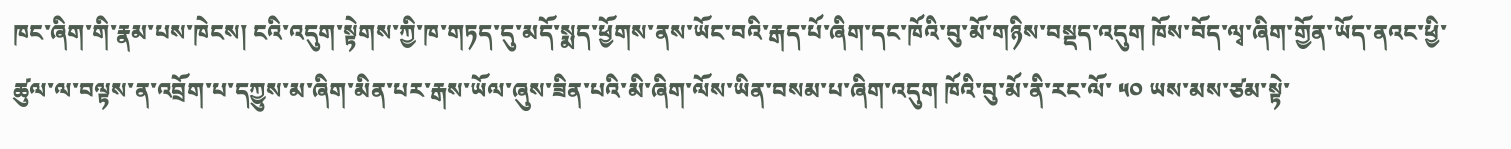ཁང་ཞིག་གི་རྣམ་པས་ཁེངས། ངའི་འདུག་སྟེགས་ཀྱི་ཁ་གཏད་དུ་མདོ་སྨད་ཕྱོགས་ནས་ཡོང་བའི་རྒད་པོ་ཞིག་དང་ཁོའི་བུ་མོ་གཉིས་བསྡད་འདུག ཁོས་བོད་ལྭ་ཞིག་གྱོན་ཡོད་ནའང་ཕྱི་ཚུལ་ལ་བལྟས་ན་འབྲོག་པ་དཀྱུས་མ་ཞིག་མིན་པར་རྒས་ཡོལ་ཞུས་ཟིན་པའི་མི་ཞིག་ལོས་ཡིན་བསམ་པ་ཞིག་འདུག ཁོའི་བུ་མོ་ནི་རང་ལོ་ ༥༠ ཡས་མས་ཙམ་སྟེ་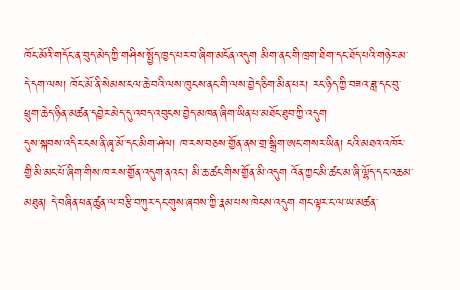ཁོང་མོའི་གདོང་ན་བུད་མེད་ཀྱི་གཤིས་སྤྱོད་ཁྱད་པར་བ་ཞིག་མངོན་འདུག མིག་ནང་གི་ཁྲག་ཐིག་དང་ཐོད་པའི་གཉེར་མ་དེ་དག་ལས། ཁོང་མོ་ནི་སེམས་ངལ་ཆེ་བའི་ལས་ཁུངས་ནང་གི་ལས་བྱེད་ཅིག་མིན་པར། རང་ཉིད་ཀྱི་བཟའ་ཟླ་དང་བུ་ཕྲུག་ཆེད་ཉིན་མཚན་དབྱེར་མེད་དུ་འབད་འབུངས་བྱེད་མཁན་ཞིག་ཡིན་པ་མཐོང་ཐུབ་ཀྱི་འདུག
དུས་སྐབས་འདིར་ངས་ནི་ཞྭ་མོ་དང་མིག་ཤེལ། ཁ་རས་བཅས་གྱོན་ནས་གྲ་སྒྲིག་ཨང་གསར་ཡིན། ངའི་མཐའ་འཁོར་གྱི་མི་མང་པོ་ཞིག་གིས་ཁ་རས་གྱོན་འདུག་ནའང་། མི་ཆ་ཚང་གིས་གྱོན་མི་འདུག འོན་ཀྱང་མི་ཚང་མ་ཞི་ལྷོད་དང་འཆམ་མཐུན། དེ་བཞིན་ཕན་ཚུན་ལ་བརྩི་བཀུར་དང་གུས་ཞབས་ཀྱི་རྣམ་པས་ཁེངས་འདུག གང་ལྟར་ང་ལ་ཡ་མཚན་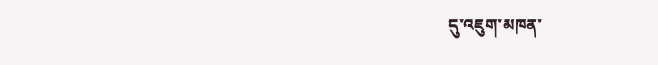དུ་འཇུག་མཁན་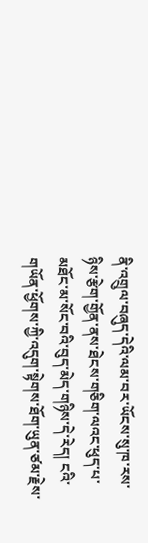ནི་འགྲུལ་བཞུད་དེའི་ལམ་བར་ཡོངས་སུ་ཁ་རས་ཉིས་རྩེག་གྱོན་ནས་ཐེངས་གཅིག་ལའང་ཕུད་པ་མཐོང་མ་སོང་བའི་བུད་མེད་གཉིས་དེ་རེད། ངའི་གཡོན་ཕྱོགས་ཀྱི་འདུག་སྟེགས་ཐོག་ཡུན་ཙམ་རྗེས་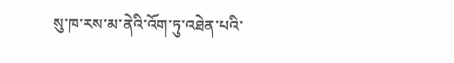སུ་ཁ་རས་མ་ནེའི་འོག་ཏུ་འཐེན་པའི་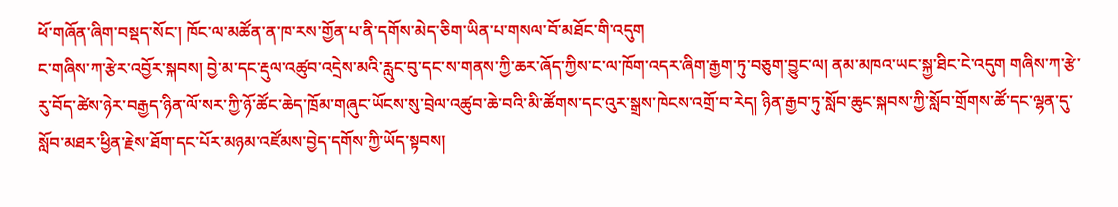ཕོ་གཞོན་ཞིག་བསྡད་སོང་། ཁོང་ལ་མཚོན་ན་ཁ་རས་གྱོན་པ་ནི་དགོས་མེད་ཅིག་ཡིན་པ་གསལ་བོ་མཐོང་གི་འདུག
ང་གཞིས་ཀ་རྩེར་འབྱོར་སྐབས། བྱེ་མ་དང་རྡུལ་འཚུབ་འདྲེས་མའི་རླུང་བུ་དང་ས་གནས་ཀྱི་ཆར་ཞོད་ཀྱིས་ང་ལ་ཁོག་འདར་ཞིག་རྒྱག་ཏུ་བཅུག་བྱུང་ལ། ནམ་མཁའ་ཡང་སྐྱ་ཐིང་ངེ་འདུག གཞིས་ཀ་རྩེ་རུ་བོད་ཚེས་ཉེར་བརྒྱད་ཉིན་ལོ་སར་ཀྱི་ཉོ་ཚོང་ཆེད་ཁྲོམ་གཞུང་ཡོངས་སུ་བྲེལ་འཚུབ་ཆེ་བའི་མི་ཚོགས་དང་འུར་སྒྲས་ཁེངས་འགྲོ་བ་རེད། ཉིན་རྒྱབ་ཏུ་སློབ་ཆུང་སྐབས་ཀྱི་སློབ་གྲོགས་ཚོ་དང་ལྷན་དུ་སློབ་མཐར་ཕྱིན་རྗེས་ཐོག་དང་པོར་མཉམ་འཛོམས་བྱེད་དགོས་ཀྱི་ཡོད་སྟབས།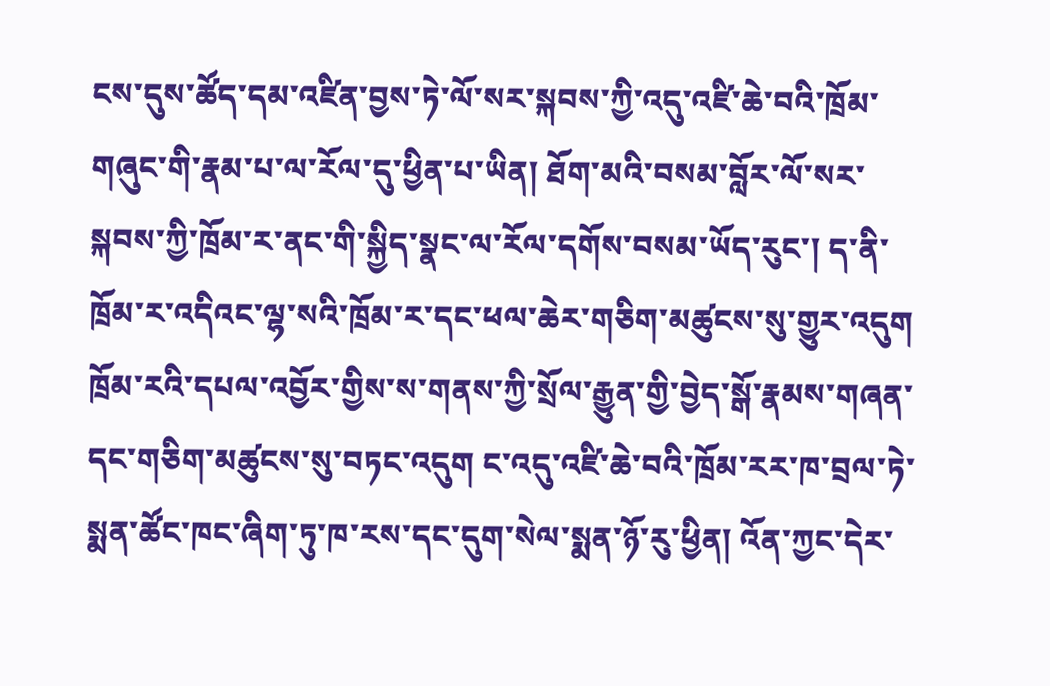ངས་དུས་ཚོད་དམ་འཛིན་བྱས་ཏེ་ལོ་སར་སྐབས་ཀྱི་འདུ་འཛི་ཆེ་བའི་ཁྲོམ་གཞུང་གི་རྣམ་པ་ལ་རོལ་དུ་ཕྱིན་པ་ཡིན། ཐོག་མའི་བསམ་བློར་ལོ་སར་སྐབས་ཀྱི་ཁྲོམ་ར་ནང་གི་སྐྱིད་སྣང་ལ་རོལ་དགོས་བསམ་ཡོད་རུང་། ད་ནི་ཁྲོམ་ར་འདིའང་ལྷ་སའི་ཁྲོམ་ར་དང་ཕལ་ཆེར་གཅིག་མཚུངས་སུ་གྱུར་འདུག ཁྲོམ་རའི་དཔལ་འབྱོར་གྱིས་ས་གནས་ཀྱི་སྲོལ་རྒྱུན་གྱི་བྱེད་སྒོ་རྣམས་གཞན་དང་གཅིག་མཚུངས་སུ་བཏང་འདུག ང་འདུ་འཛི་ཆེ་བའི་ཁྲོམ་རར་ཁ་བྲལ་ཏེ་སྨན་ཚོང་ཁང་ཞིག་ཏུ་ཁ་རས་དང་དུག་སེལ་སྨན་ཉོ་རུ་ཕྱིན། འོན་ཀྱང་དེར་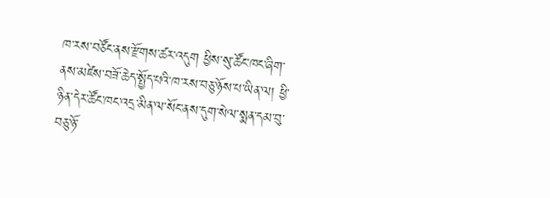ཁ་རས་བཙོང་ནས་རྫོགས་ཚར་འདུག ཕྱིས་སུ་ཚོང་ཁང་ཞིག་ནས་མཛེས་བཟོ་ཆེད་སྤྱོད་པའི་ཁ་རས་བཅུ་ཉོས་པ་ཡིན་ལ། ཕྱི་ཉིན་དེར་ཚོང་ཁང་འདྲ་མིན་ལ་སོང་ནས་དུག་སེལ་སྨན་དམ་བུ་བཅུ་ཉོ་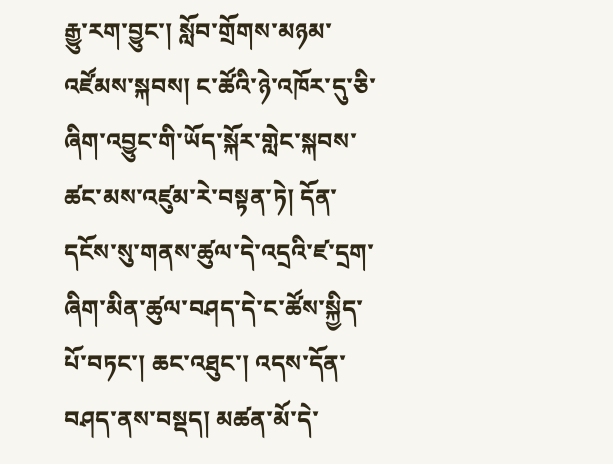རྒྱུ་རག་བྱུང་། སློབ་གྲོགས་མཉམ་འཛོམས་སྐབས། ང་ཚོའི་ཉེ་འཁོར་དུ་ཅི་ཞིག་འབྱུང་གི་ཡོད་སྐོར་གླེང་སྐབས་ཚང་མས་འཛུམ་རེ་བསྟན་ཏེ། དོན་དངོས་སུ་གནས་ཚུལ་དེ་འདྲའི་ཛ་དྲག་ཞིག་མིན་ཚུལ་བཤད་དེ་ང་ཚོས་སྐྱིད་པོ་བཏང་། ཆང་འཐུང་། འདས་དོན་བཤད་ནས་བསྡད། མཚན་མོ་དེ་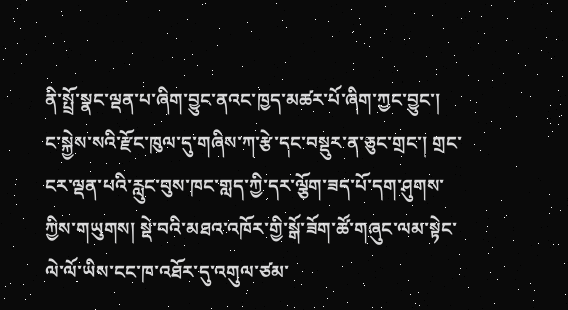ནི་སྤྲོ་སྣང་ལྡན་པ་ཞིག་བྱུང་ནའང་ཁྱད་མཚར་པོ་ཞིག་ཀྱང་བྱུང་།
ང་སྐྱེས་སའི་རྫོང་ཁུལ་དུ་གཞིས་ཀ་རྩེ་དང་བསྡུར་ན་ཅུང་གྲང་། གྲང་ངར་ལྡན་པའི་རླུང་བུས་ཁང་གླད་ཀྱི་དར་ལྕོག་ཟད་པོ་དག་ཤུགས་ཀྱིས་གཡུགས། སྡེ་བའི་མཐའ་འཁོར་གྱི་སྒོ་ཟོག་ཚོ་གཞུང་ལམ་སྟེང་ལེ་ལོ་ཡིས་ངང་ཁ་འཐོར་དུ་འགུལ་ཙམ་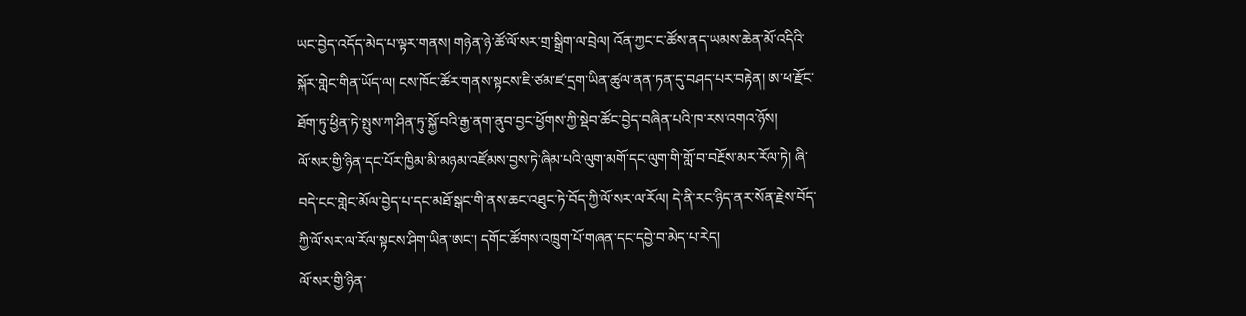ཡང་བྱེད་འདོད་མེད་པ་ལྟར་གནས། གཉེན་ཉེ་ཚོ་ལོ་སར་གྲ་སྒྲིག་ལ་བྲེལ། འོན་ཀྱང་ང་ཚོས་ནད་ཡམས་ཆེན་མོ་འདིའི་སྐོར་གླེང་གིན་ཡོད་ལ། ངས་ཁོང་ཚོར་གནས་སྟངས་ཇི་ཙམ་ཛ་དྲག་ཡིན་ཚུལ་ནན་ཏན་དུ་བཤད་པར་བརྟེན། ཨ་ཕ་རྫོང་ཐོག་ཏུ་ཕྱིན་ཏེ་སྤུས་ཀ་ཤིན་ཏུ་སྐྱོ་བའི་རྒྱ་ནག་ནུབ་བྱང་ཕྱོགས་ཀྱི་སྡེབ་ཚོང་བྱེད་བཞིན་པའི་ཁ་རས་འགའ་ཉོས།
ལོ་སར་གྱི་ཉིན་དང་པོར་ཁྱིམ་མི་མཉམ་འཛོམས་བྱས་ཏེ་ཞིམ་པའི་ལུག་མགོ་དང་ལུག་གི་གློ་བ་བརྔོས་མར་རོལ་ཏེ། ཞི་བདེ་ངང་གླེང་མོལ་བྱེད་པ་དང་མཐོ་སྒང་གི་ནས་ཆང་འཐུང་ཏེ་བོད་ཀྱི་ལོ་སར་ལ་རོལ། དེ་ནི་རང་ཉིད་ནར་སོན་རྗེས་བོད་ཀྱི་ལོ་སར་ལ་རོལ་སྟངས་ཤིག་ཡིན་ཨང་། དགོང་ཚོགས་འཁྲུག་པོ་གཞན་དང་དབྱེ་བ་མེད་པ་རེད།
ལོ་སར་གྱི་ཉིན་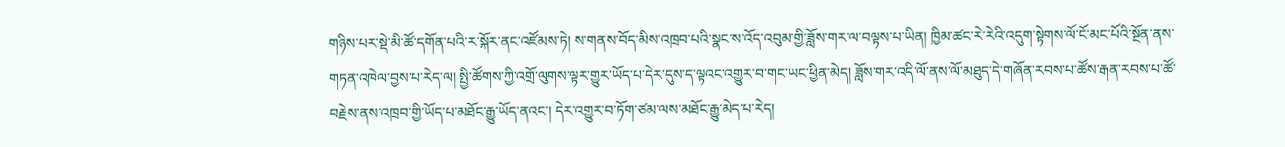གཉིས་པར་སྡེ་མི་ཚོ་དགོན་པའི་ར་སྐོར་ནང་འཛོམས་ཏེ། ས་གནས་བོད་མིས་འཁྲབ་པའི་སྣང་ས་འོད་འབུམ་གྱི་ཟློས་གར་ལ་བལྟས་པ་ཡིན། ཁྱིམ་ཚང་རེ་རེའི་འདུག་སྟེགས་ལོ་ངོ་མང་པོའི་སྔོན་ནས་གཏན་འཁེལ་བྱས་པ་རེད་ལ། སྤྱི་ཚོགས་ཀྱི་འགྲོ་ལུགས་ལྟར་གྱུར་ཡོད་པ་དེར་དུས་ད་ལྟའང་འགྱུར་བ་གང་ཡང་ཕྱིན་མེད། ཟློས་གར་འདི་ལོ་ནས་ལོ་མཐུད་དེ་གཞོན་རབས་པ་ཚོས་རྒན་རབས་པ་ཚོ་བརྗེས་ནས་འཁྲབ་གྱི་ཡོད་པ་མཐོང་རྒྱུ་ཡོད་ནའང་། དེར་འགྱུར་བ་ཏོག་ཙམ་ལས་མཐོང་རྒྱུ་མེད་པ་རེད།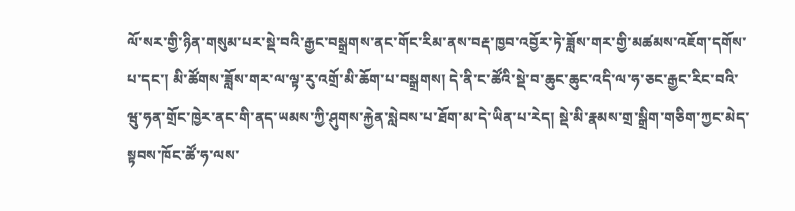ལོ་སར་གྱི་ཉིན་གསུམ་པར་སྡེ་བའི་རྒྱང་བསྒྲགས་ནང་གོང་རིམ་ནས་བརྡ་ཁྱབ་འབྱོར་ཏེ་ཟློས་གར་གྱི་མཚམས་འཇོག་དགོས་པ་དང་། མི་ཚོགས་ཟློས་གར་ལ་ལྟ་རུ་འགྲོ་མི་ཆོག་པ་བསྒྲགས། དེ་ནི་ང་ཚོའི་སྡེ་བ་ཆུང་ཆུང་འདི་ལ་ཧ་ཅང་རྒྱང་རིང་བའི་ཝུ་ཧན་གྲོང་ཁྱེར་ནང་གི་ནད་ཡམས་ཀྱི་ཤུགས་རྐྱེན་སླེབས་པ་ཐོག་མ་དེ་ཡིན་པ་རེད། སྡེ་མི་རྣམས་གྲ་སྒྲིག་གཅིག་ཀྱང་མེད་སྟབས་ཁོང་ཚོ་ཧ་ལས་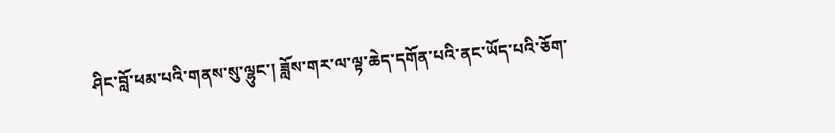ཤིང་བློ་ཕམ་པའི་གནས་སུ་ལྷུང་། ཟློས་གར་ལ་ལྟ་ཆེད་དགོན་པའི་ནང་ཡོད་པའི་ཅོག་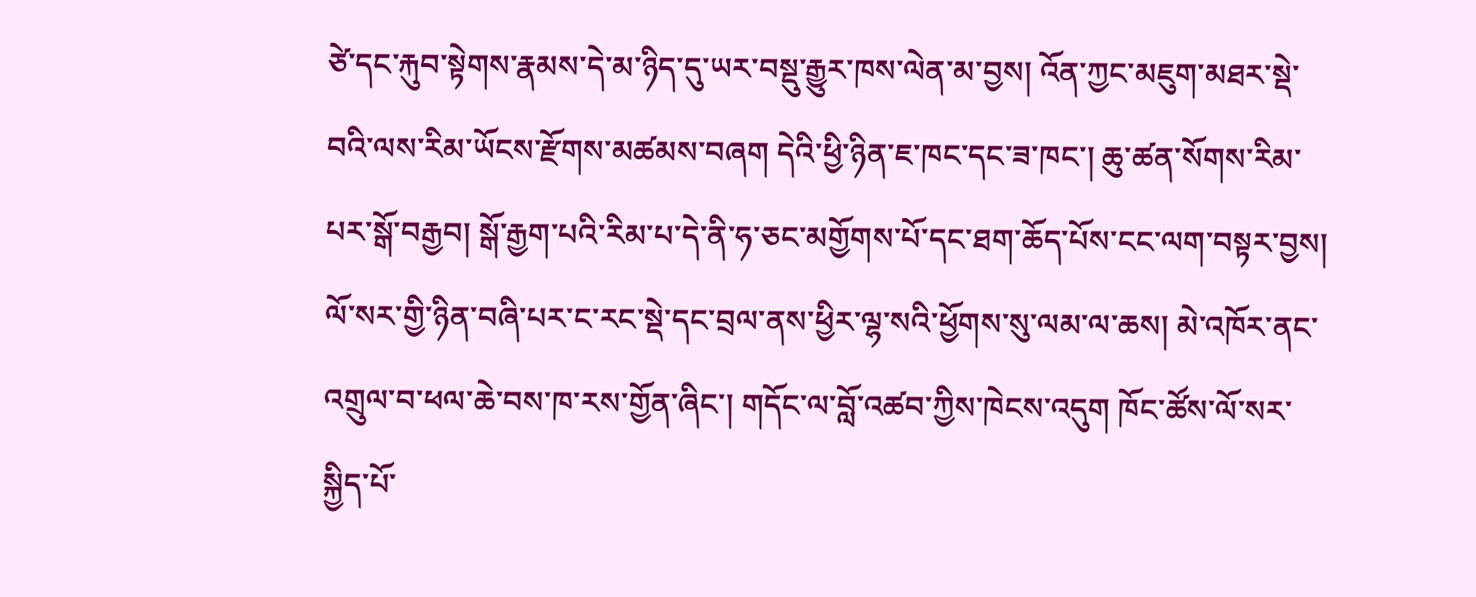ཙེ་དང་རྐུབ་སྟེགས་རྣམས་དེ་མ་ཉིད་དུ་ཡར་བསྡུ་རྒྱུར་ཁས་ལེན་མ་བྱས། འོན་ཀྱང་མཇུག་མཐར་སྡེ་བའི་ལས་རིམ་ཡོངས་རྫོགས་མཚམས་བཞག དེའི་ཕྱི་ཉིན་ཇ་ཁང་དང་ཟ་ཁང་། ཆུ་ཚན་སོགས་རིམ་པར་སྒོ་བརྒྱབ། སྒོ་རྒྱག་པའི་རིམ་པ་དེ་ནི་ཧ་ཅང་མགྱོགས་པོ་དང་ཐག་ཆོད་པོས་ངང་ལག་བསྟར་བྱས།
ལོ་སར་གྱི་ཉིན་བཞི་པར་ང་རང་སྡེ་དང་བྲལ་ནས་ཕྱིར་ལྷ་སའི་ཕྱོགས་སུ་ལམ་ལ་ཆས། མེ་འཁོར་ནང་འགྲུལ་བ་ཕལ་ཆེ་བས་ཁ་རས་གྱོན་ཞིང་། གདོང་ལ་བློ་འཚབ་ཀྱིས་ཁེངས་འདུག ཁོང་ཚོས་ལོ་སར་སྐྱིད་པོ་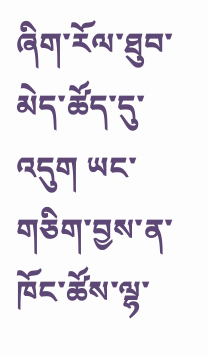ཞིག་རོལ་ཐུབ་མེད་ཚོད་དུ་འདུག ཡང་གཅིག་བྱས་ན་ཁོང་ཚོས་ལྷ་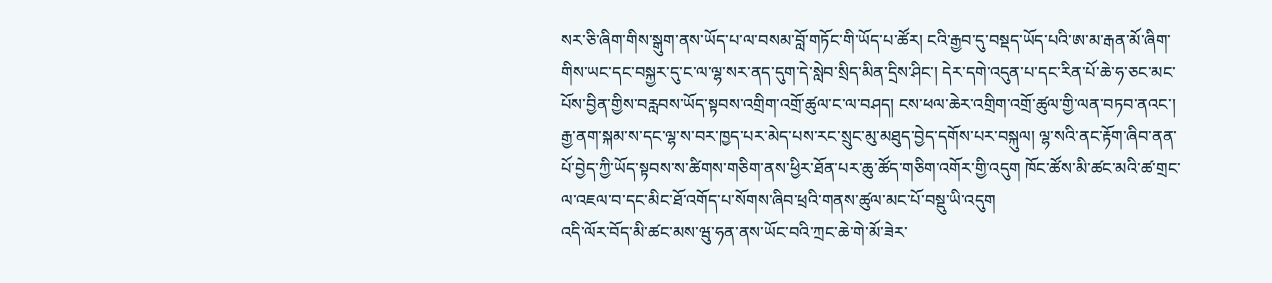སར་ཅི་ཞིག་གིས་སྒུག་ནས་ཡོད་པ་ལ་བསམ་བློ་གཏོང་གི་ཡོད་པ་ཚོར། ངའི་རྒྱབ་དུ་བསྡད་ཡོད་པའི་ཨ་མ་རྒན་མོ་ཞིག་གིས་ཡང་དང་བསྐྱར་དུ་ང་ལ་ལྷ་སར་ནད་དུག་དེ་སླེབ་སྲིད་མིན་དྲིས་ཤིང་། དེར་དགེ་འདུན་པ་དང་རིན་པོ་ཆེ་ཧ་ཅང་མང་པོས་བྱིན་གྱིས་བརླབས་ཡོད་སྟབས་འགྲིག་འགྲོ་ཚུལ་ང་ལ་བཤད། ངས་ཕལ་ཆེར་འགྲིག་འགྲོ་ཚུལ་གྱི་ལན་བཏབ་ནའང་། རྒྱ་ནག་སྐམ་ས་དང་ལྷ་ས་བར་ཁྱད་པར་མེད་པས་རང་སྲུང་མུ་མཐུད་བྱེད་དགོས་པར་བསྐུལ། ལྷ་སའི་ནང་རྟོག་ཞིབ་ནན་པོ་བྱེད་ཀྱི་ཡོད་སྟབས་ས་ཚིགས་གཅིག་ནས་ཕྱིར་ཐོན་པར་ཆུ་ཚོད་གཅིག་འགོར་གྱི་འདུག ཁོང་ཚོས་མི་ཚང་མའི་ཚ་གྲང་ལ་འཇལ་བ་དང་མིང་ཐོ་འགོད་པ་སོགས་ཞིབ་ཕྲའི་གནས་ཚུལ་མང་པོ་བསྡུ་ཡི་འདུག
འདི་ལོར་བོད་མི་ཚང་མས་ཝུ་ཧན་ནས་ཡོང་བའི་ཀྲང་ཆེ་གེ་མོ་ཟེར་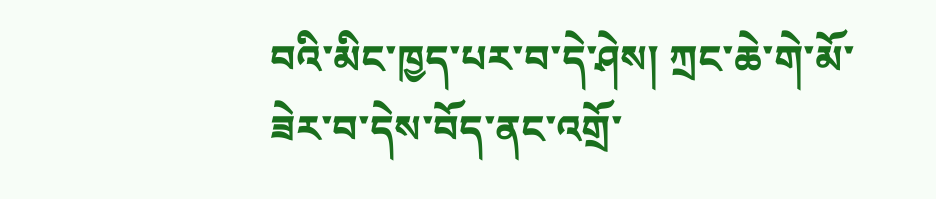བའི་མིང་ཁྱད་པར་བ་དེ་ཤེས། ཀྲང་ཆེ་གེ་མོ་ཟེར་བ་དེས་བོད་ནང་འགྲོ་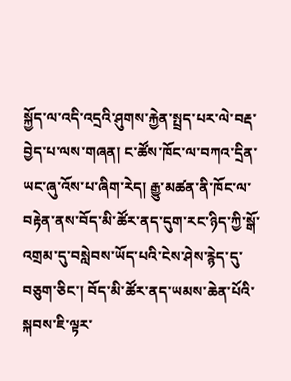སྐྱོད་ལ་འདི་འདྲའི་ཤུགས་རྐྱེན་སྤྲད་པར་ལེ་བརྡ་བྱེད་པ་ལས་གཞན། ང་ཚོས་ཁོང་ལ་བཀའ་དྲིན་ཡང་ཞུ་འོས་པ་ཞིག་རེད། རྒྱུ་མཚན་ནི་ཁོང་ལ་བརྟེན་ནས་བོད་མི་ཚོར་ནད་དུག་རང་ཉིད་ཀྱི་སྒོ་འགྲམ་དུ་བསླེབས་ཡོད་པའི་ངེས་ཤེས་རྙེད་དུ་བཅུག་ཅིང་། བོད་མི་ཚོར་ནད་ཡམས་ཆེན་པོའི་སྐབས་ཇི་ལྟར་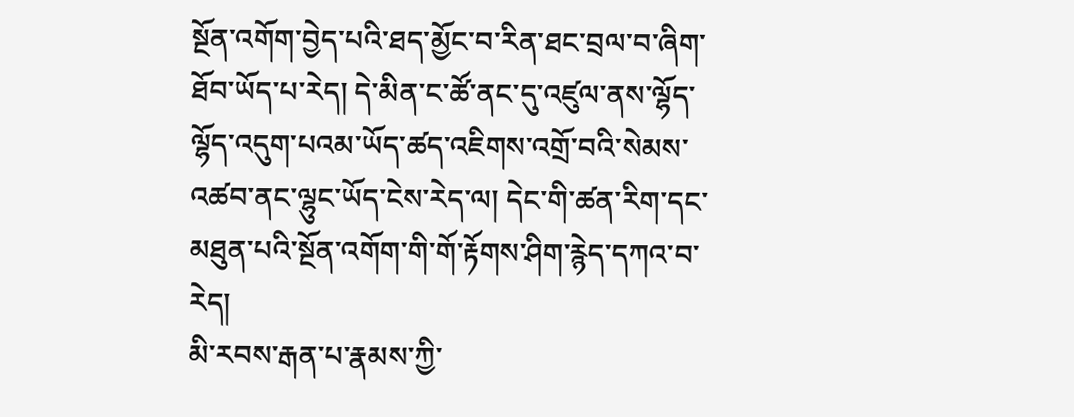སྔོན་འགོག་བྱེད་པའི་ཐད་མྱོང་བ་རིན་ཐང་བྲལ་བ་ཞིག་ཐོབ་ཡོད་པ་རེད། དེ་མིན་ང་ཚོ་ནང་དུ་འཛུལ་ནས་ལྷོད་ལྷོད་འདུག་པའམ་ཡོད་ཚད་འཇིགས་འགྲོ་བའི་སེམས་འཚབ་ནང་ལྷུང་ཡོད་ངེས་རེད་ལ། དེང་གི་ཚན་རིག་དང་མཐུན་པའི་སྔོན་འགོག་གི་གོ་རྟོགས་ཤིག་རྙེད་དཀའ་བ་རེད།
མི་རབས་རྒན་པ་རྣམས་ཀྱི་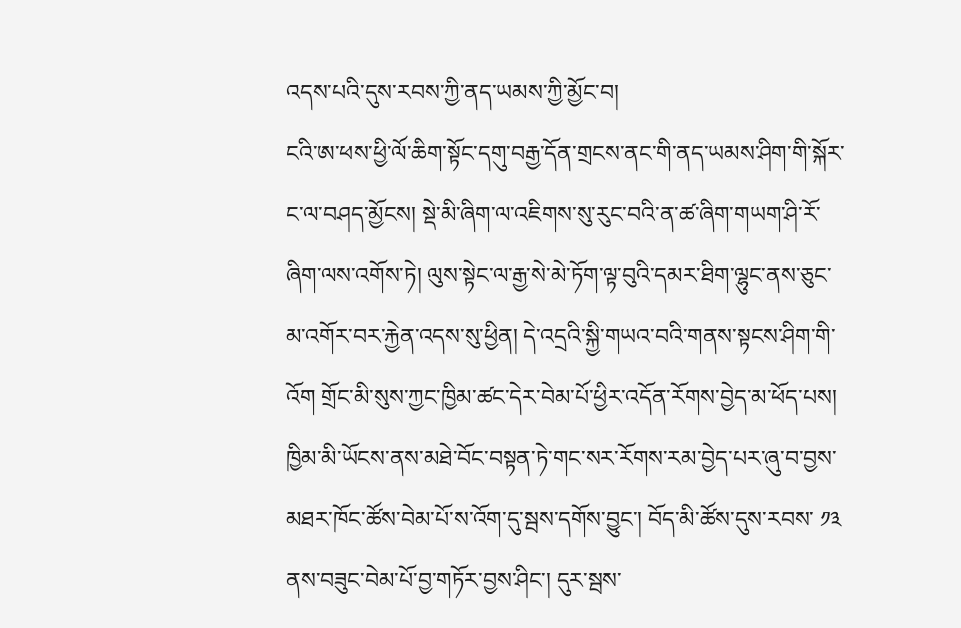འདས་པའི་དུས་རབས་ཀྱི་ནད་ཡམས་ཀྱི་མྱོང་བ།
ངའི་ཨ་ཕས་ཕྱི་ལོ་ཆིག་སྟོང་དགུ་བརྒྱ་དོན་གྲངས་ནང་གི་ནད་ཡམས་ཤིག་གི་སྐོར་ང་ལ་བཤད་མྱོངས། སྡེ་མི་ཞིག་ལ་འཇིགས་སུ་རུང་བའི་ན་ཚ་ཞིག་གཡག་ཤི་རོ་ཞིག་ལས་འགོས་ཏེ། ལུས་སྟེང་ལ་རྒྱ་སེ་མེ་ཏོག་ལྟ་བུའི་དམར་ཐིག་ལྷུང་ནས་ཅུང་མ་འགོར་བར་རྐྱེན་འདས་སུ་ཕྱིན། དེ་འདྲའི་སྐྱི་གཡའ་བའི་གནས་སྟངས་ཤིག་གི་འོག གྲོང་མི་སུས་ཀྱང་ཁྱིམ་ཚང་དེར་བེམ་པོ་ཕྱིར་འདོན་རོགས་བྱེད་མ་ཕོད་པས། ཁྱིམ་མི་ཡོངས་ནས་མཐེ་བོང་བསྟན་ཏེ་གང་སར་རོགས་རམ་བྱེད་པར་ཞུ་བ་བྱས་མཐར་ཁོང་ཚོས་བེམ་པོ་ས་འོག་དུ་སྦས་དགོས་བྱུང་། བོད་མི་ཚོས་དུས་རབས་ ༡༣ ནས་བཟུང་བེམ་པོ་བྱ་གཏོར་བྱས་ཤིང་། དུར་སྦས་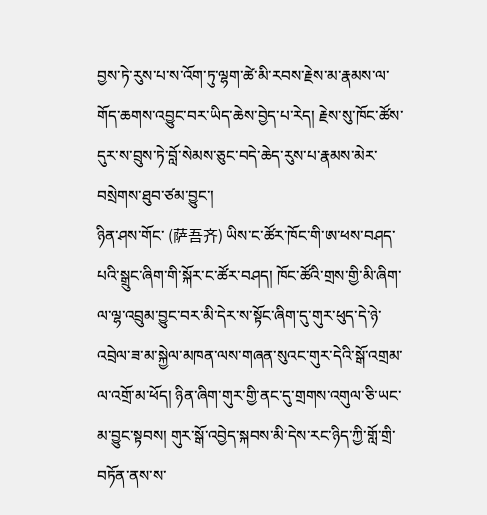བྱས་ཏེ་རུས་པ་ས་འོག་ཏུ་ལྷག་ཚེ་མི་རབས་རྗེས་མ་རྣམས་ལ་གོད་ཆགས་འབྱུང་བར་ཡིད་ཆེས་བྱེད་པ་རེད། རྗེས་སུ་ཁོང་ཚོས་དུར་ས་བྲུས་ཏེ་བློ་སེམས་ཅུང་བདེ་ཆེད་རུས་པ་རྣམས་མེར་བསྲེགས་ཐུབ་ཙམ་བྱུང་།
ཉིན་ཤས་གོང་ (萨吾齐) ཡིས་ང་ཚོར་ཁོང་གི་ཨ་ཕས་བཤད་པའི་སྒྲུང་ཞིག་གི་སྐོར་ང་ཚོར་བཤད། ཁོང་ཚོའི་གྲས་གྱི་མི་ཞིག་ལ་ལྷ་འབྲུམ་བྱུང་བར་མི་དེར་ས་སྟོང་ཞིག་དུ་གུར་ཕུད་དེ་ཉེ་འབྲེལ་ཟ་མ་སྐྱེལ་མཁན་ལས་གཞན་སུའང་གུར་དེའི་སྒོ་འགྲམ་ལ་འགྲོ་མ་ཕོད། ཉིན་ཞིག་གུར་གྱི་ནང་དུ་གྲགས་འགུལ་ཅི་ཡང་མ་བྱུང་སྟབས། གུར་སྒོ་འབྱེད་སྐབས་མི་དེས་རང་ཉིད་ཀྱི་གློ་གྲི་བཏོན་ནས་ས་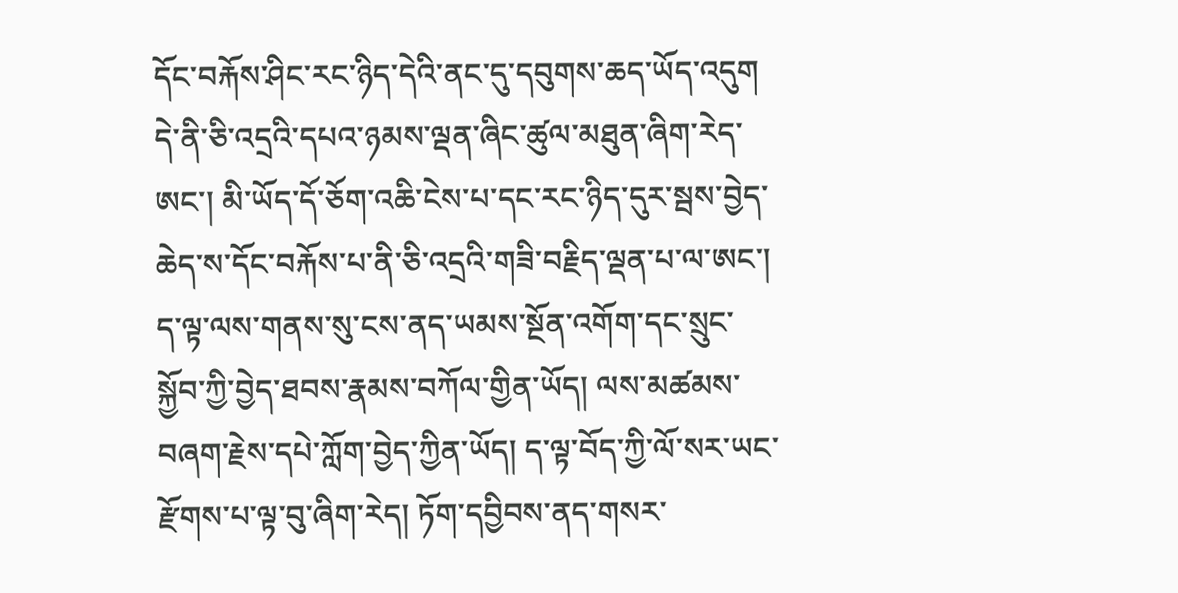དོང་བརྐོས་ཤིང་རང་ཉིད་དེའི་ནང་དུ་དབུགས་ཆད་ཡོད་འདུག དེ་ནི་ཅི་འདྲའི་དཔའ་ཉམས་ལྡན་ཞིང་ཚུལ་མཐུན་ཞིག་རེད་ཨང་། མི་ཡོད་དོ་ཅོག་འཆི་ངེས་པ་དང་རང་ཉིད་དུར་སྦས་བྱེད་ཆེད་ས་དོང་བརྐོས་པ་ནི་ཅི་འདྲའི་གཟི་བརྗིད་ལྡན་པ་ལ་ཨང་།
ད་ལྟ་ལས་གནས་སུ་ངས་ནད་ཡམས་སྔོན་འགོག་དང་སྲུང་སྐྱོབ་ཀྱི་བྱེད་ཐབས་རྣམས་བཀོལ་གྱིན་ཡོད། ལས་མཚམས་བཞག་རྗེས་དཔེ་ཀློག་བྱེད་ཀྱིན་ཡོད། ད་ལྟ་བོད་ཀྱི་ལོ་སར་ཡང་རྫོགས་པ་ལྟ་བུ་ཞིག་རེད། ཏོག་དབྱིབས་ནད་གསར་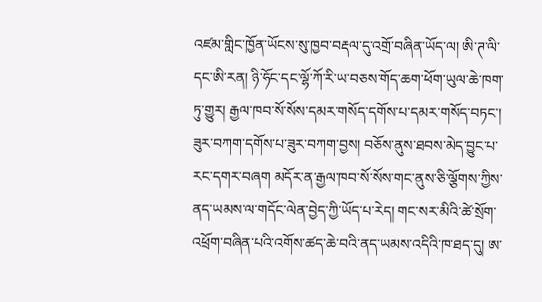འཛམ་གླིང་ཁྱོན་ཡོངས་སུ་ཁྱབ་བརྡལ་དུ་འགྲོ་བཞིན་ཡོད་ལ། ཨི་ཊ་ལི་དང་ཨི་རན། ཉི་ཧོང་དང་ལྷོ་ཀོ་རི་ཡ་བཅས་གོད་ཆག་ཕོག་ཡུལ་ཆེ་ཁག་ཏུ་གྱུར། རྒྱལ་ཁབ་སོ་སོས་དམར་གསོད་དགོས་པ་དམར་གསོད་བཏང་། ཟུར་བཀག་དགོས་པ་ཟུར་བཀག་བྱས། བཅོས་ནུས་ཐབས་མེད་བྱུང་པ་རང་དགར་བཞག མདོར་ན་རྒྱལ་ཁབ་སོ་སོས་གང་ནུས་ཅི་ལྕོགས་ཀྱིས་ནད་ཡམས་ལ་གདོང་ལེན་བྱེད་ཀྱི་ཡོད་པ་རེད། གང་སར་མིའི་ཚེ་སྲོག་འཕྲོག་བཞིན་པའི་འགོས་ཚད་ཆེ་བའི་ནད་ཡམས་འདིའི་ཁ་ཐད་དུ། ཨ་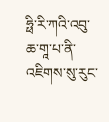ཧྥི་རི་ཀའི་འབུ་ཆ་གཱ་པ་ནི་འཇིགས་སུ་རུང་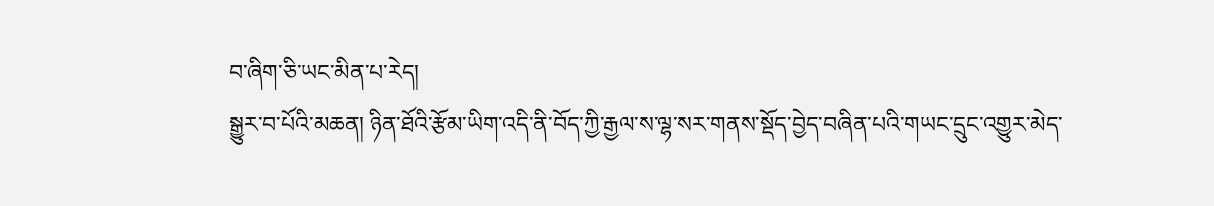བ་ཞིག་ཅི་ཡང་མིན་པ་རེད།
སྒྱུར་བ་པོའི་མཆན། ཉིན་ཐོའི་རྩོམ་ཡིག་འདི་ནི་བོད་ཀྱི་རྒྱལ་ས་ལྷ་སར་གནས་སྡོད་བྱེད་བཞིན་པའི་གཡང་དྲུང་འགྱུར་མེད་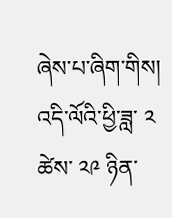ཞེས་པ་ཞིག་གིས། འདི་ལོའི་ཕྱི་ཟླ་ ༢ ཚེས་ ༢༩ ཉིན་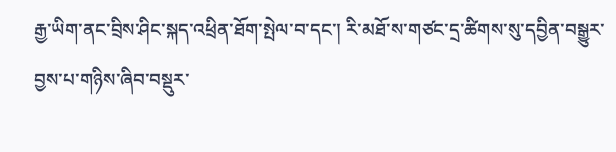རྒྱ་ཡིག་ནང་བྲིས་ཤིང་སྐད་འཕྲིན་ཐོག་སྤེལ་བ་དང་། རི་མཐོ་ས་གཙང་དྲ་ཚིགས་སུ་དབྱིན་བསྒྱུར་བྱས་པ་གཉིས་ཞིབ་བསྡུར་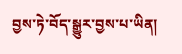བྱས་ཏེ་བོད་སྒྱུར་བྱས་པ་ཡིན།